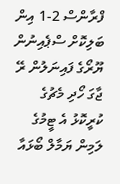ފްރާންސް 2-1 އިން ބަލިކޮށް ސްޕެއިނުން ޔޫރޯގެ ފައިނަލުން ރޭ ޖާގަ ހޯދި މެޗުގެ ކުރީކޮޅު އެ ޓީމުގެ ލަމިން ޔަމާލް ބޯޅައާ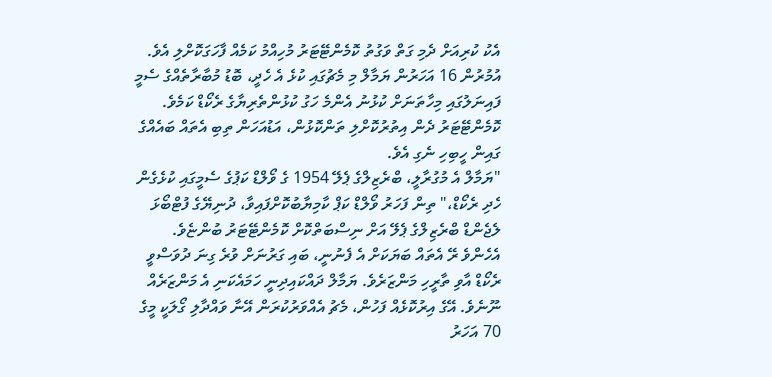އެކު ކުރިއަށް ދެމި ގަތް ވަގުތު ކޮމެންޓޭޓަރު މުހިއްމު ކަމެއް ފާހަގަކޮށްލި އެވެ. އުމުރުން 16 އަހަރުން ޔަމާލް މި މެޗުގައި ކުޅެ އެ ހެދީ، ބޮޑު މުބާރާތެއްގެ ސެމީ ފައިނަލުގައި މިހާތަނަށް ކުޅުނު އެންމެ ހަގު ކުޅުންތެރިޔާގެ ރެކޯޑް ކަމެވެ. ކޮމެންޓޭޓަރު ދެން އިތުރުކޮށްލި ތަންކޮޅުން، އަޑުއަހަން ތިބި އެތައް ބައެއްގެ ގައިން ހީބިހި ނެގި އެވެ.
"ޔަމާލް އެ މުގުރާލީ، ބްރެޒިލްގެ ޕެލޭ 1954 ގެ ވޯލްޑް ކަޕުގެ ސެމީގައި ކުޅެގެން ހެދި ރެކޯޑް،" ތިން ފަހަރު ވޯލްޑް ކަޕް ކާމިޔާބުކޮށްފައިވާ، ދުނިޔޭގެ ފުޓްބޯޅަ ލެޖެންޑް ބްރެޒިލްގެ ޕެލޭ އަށް ނިސްބަތްކޮށް ކޮމެންޓޭޓަރު ބުންޏެވެ.
އެހެންވެ ރޭ އެތައް ބަޔަކަށް އެ ފެނުނީ، ބައި ގަރުނަށް ވުރެ ގިނަ ދުވަސްވީ ރެކޯޑް އާވި ތާރީހި މަންޒަރެވެ. ޔަމާލް ދައްކައިދިނީ ހަމައެކަނި އެ މަންޒަރެއް ނޫނެވެ. އޭގެ އިރުކޮޅެއް ފަހުން، މެޗު އެއްވަރުކުރަން އޭނާ ވައްދާލި ގޯލަކީ މީގެ 70 އަހަރު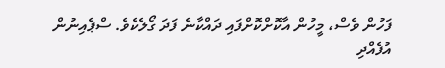ފަހުން ވެސް، މީހުން އާކޮށްކޮށްފައި ދައްކާނެ ފަދަ ގޯލެކެވެ. ސްޕެއިނުން އުފެއްދި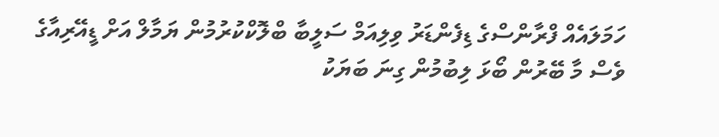ހަމަލައެއް ފްރާންސްގެ ޑިފެންޑަރު ވިލިއަމް ސަލީބާ ބްލޮކްކުރުމުން ޔަމާލް އަށް ޑީއޭރިއާގެ ވެސް މާ ބޭރުން ބޯޅަ ލިބުމުން ގިނަ ބަޔަކު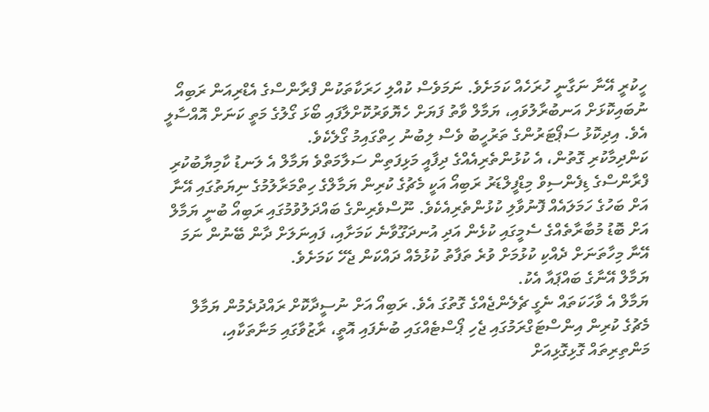ހީކުރީ އޭނާ ނަގާނީ ހުރަހެއް ކަމަށެވެ. ނަމަވެސް ކުއްލި ހަރަކާތަކުން ފްރާންސްގެ އެޑްރިއަން ރަބިއޯ ނުބައިކޮޅަށް އަނބުރާލުވައި، ޔަމާލް ވާތު ފަޔަށް ހެޔޮވަރުކޮށްލާފައި ބޯޅަ ގޯލުގެ މަތީ ކަނަށް އޮއްސާލީ އެވެ. އިދިކޮޅު ސަޕޯޓަރުންގެ ތަރުހީބު ވެސް ލިބުނު ހިތްގައިމު ގޯލެކެވެ.
ކަންދިމާކުރި ގޮތުން، އެ ކުޅުންތެރިއެއްގެ ދިފާއީ މަޅިފަތިން ސަލާމަތްވެ ޔަމާލް އެ ލަނޑު ކާމިޔާބުކުރި ފްރާންސްގެ ޑިފެންސިވް މިޑްފީލްޑަރު ރަބިއޯ އަކީ މެޗުގެ ކުރިން ޔަމާލްގެ ހިތްމަރާލުމުގެ ނިޔަތުގައި އޭނާ އަށް ބަހުގެ ހަމަލައެއް ފޮނުވާލި ކުޅުންތެރިއެކެވެ. ނޫސްވެރިންގެ ބައްދަލުވުމުގައި ރަބިއޯ ބުނީ ޔަމާލް އަށް ބޮޑު މުބާރާތެއްގެ ސެމީގައި ކުޅެން އަދި އުނދަގޫވާނެ ކަމަށާއި، ފައިނަލަށް ދާން ބޭނުން ނަމަ އޭނާ މިހާތަނަށް ދެއްކި ކުޅުމަށް ވުރެ ތަފާތު ކުޅުމެއް ދައްކަން ޖެހޭ ކަމަށެވެ.
ޔަމާލް އޭނާގެ ބައްޕައާ އެކު.
ޔަމާލް އެ ވާހަކަތައް ނެގީ ޗެލެންޖެއްގެ ގޮތުގަ އެވެ. ރަބިއޯ އަށް ނުސީދާކޮށް ރައްދުދެމުން ޔަމާލް މެޗުގެ ކުރިން އިންސްޓަގްރަމުގައި ޖެހި ޕޯސްޓެއްގައި ބުނެފައި އޮތީ، ރާޒުވާގައި މަނާތަކާއި، މަންތިރިތައް ގޮޅިގޮޅިއަށް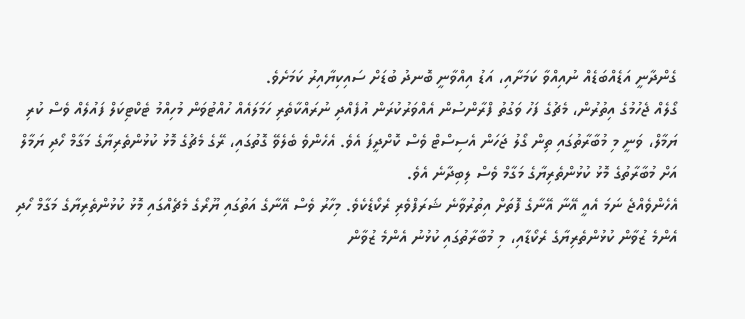ގެންދާނީ އަޑެއްބަޑެއް ނުއިއްވާ ކަމަށާއި، އަޑު އިއްވާނީ ބޮނދު ބުޑަށް ސައިކިޔާއިރު ކަމަށެވެ.
ގޯލެއް ޖެހުމުގެ އިތުރުން، މެޗުގެ ފަހު ވަގުތު ފްރާންސުން އެއްވަރުކުރަން އުފެއްދި ނުރައްކާތެރި ހަމަލައެއް ހުއްޓުވަން މުހިއްމު ޓެކްޓިކަލް ފައުލެއް ވެސް ކުރި ޔަމާލް، ވަނީ މި މުބާރާތުގައި ތިން ގޯލު ޖަހަން އެސިސްޓް ވެސް ކޮށްދީފަ އެވެ. އެހެންވެ ބެލެވޭ ގޮތުގައި، ރޭގެ މެޗުގެ މޮޅު ކުޅުންތެރިޔާގެ މަގާމް ހޯދި ޔަމާލް އަށް މުބާރާތުގެ މޮޅު ކުޅުންތެރިޔާގެ މަގާމް ވެސް ލިބިދާނެ އެވެ.
އެހެންވެއްޖެ ނަމަ އެއީ އޭނާ އޭނާގެ ފޮތަށް އިތުރުވާނެ ޝަރަފްވެރި ރެކޯޑެކެވެ. މިހާރު ވެސް އޭނާގެ އަތުގައި ޔޫރޯގެ މެޗެއްގައި މޮޅު ކުޅުންތެރިޔާގެ މަގާމް ހޯދި އެންމެ ޒުވާން ކުޅުންތެރިޔާގެ ރެކޯޑާއި، މި މުބާރާތުގައި ކުޅުނު އެންމެ ޒުވާން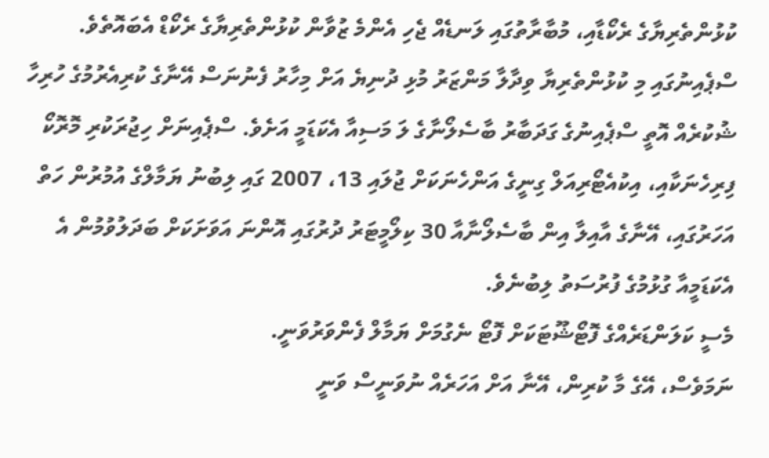ކުޅުންތެރިޔާގެ ރެކޯޑާއި، މުބާރާތުގައި ލަނޑެއް ޖެހި އެންމެ ޒުވާން ކުޅުންތެރިޔާގެ ރެކޯޑް އެބައޮތެވެ.
ސްޕެއިނުގައި މި ކުޅުންތެރިޔާ ވިދާލާ މަންޒަރު މުޅި ދުނިޔެ އަށް މިހާރު ފެނުނަސް އޭނާގެ ކުރިއެރުމުގެ ހުރިހާ ޝުކުރެއް އޮތީ ސްޕެއިނުގެ ގަދަބާރު ބާސެލޯނާގެ ލަ މަސިއާ އެކަޑަމީ އަށެވެ. ސްޕެއިނަށް ހިޖުރަކުރި މޮރޮކޯ ފިރިހެނަކާއި، އިކުއެޓޯރިއަލް ގިނީގެ އަންހެނަކަށް ޖުލައި 13، 2007 ގައި ލިބުނު ޔަމާލްގެ އުމުރުން ހަތް އަހަރުގައި، އޭނާގެ އާއިލާ އިން ބާސެލޯނާއާ 30 ކިލޯމީޓަރު ދުރުގައި އޮންނަ އަވަށަކަށް ބަދަލުވުމުން އެ އެކަޑަމީއާ ގުޅުމުގެ ފުރުސަތު ލިބުނެވެ.
މެސީ ކަލަންޑަރެއްގެ ފޮޓޯޝޫޓަކަށް ފޮޓޯ ނެގުމަށް ޔަމާލް ފެންވަރުވަނީ.
ނަމަވެސް، އޭގެ މާ ކުރިން، އޭނާ އަށް އަހަރެއް ނުވަނީސް ވަނީ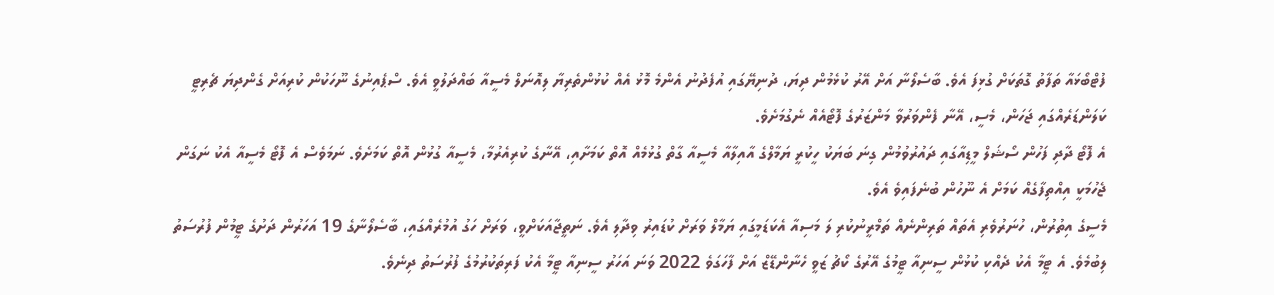ފުޓްބޯޅައާ ތަފާތު ގޮތަކަށް ގުޅިފަ އެވެ. ބާސެލޯނާ އަށް އޭރު ކުޅެމުން ދިޔަ، ދުނިޔޭގައި އުފެދުނު އެންމެ މޮޅު އެއް ކުޅުންތެރިޔާ ލިއޮނަލް މެސީއާ ބައްދަލުވީ އެވެ. ސްޕެއިނުގެ ނޫހަކުން ކުރިއަށް ގެންދިޔަ ޗެރިޓީ ކަލަންޑަރެއްގައި ޖަހަން، މެސީ، އޭނާ ފެންވަރުވާ މަންޒަރުގެ ފޮޓޯއެއް ނެގުމަށެވެ.
އެ ފޮޓޯ ދާދި ފަހުން ސޯޝަލް މީޑިއާގައި ދައުރުވުމުން ގިނަ ބަޔަކު ހީކުރީ ޔަމާލްގެ އާއިލާއާ މެސީއާ ގާތް ގުޅުމެއް އޮތް ކަމަށާއި، އޭނާގެ ކުރިއެރުމާ، މެސީއާ ގުޅުން އޮތް ކަމަށެވެ. ނަމަވެސް އެ ފޮޓޯ މެސީއާ އެކު ނަގަން ޖެހުމަކީ އިއްތިފާގެއް ކަމަށް އެ ނޫހުން ބުނެފައިވެ އެވެ.
މެސީގެ އިތުރުން، ހުނަރުވެރި އެތައް ތަރިންނެއް ތަމްރީނުކުރި ލަ މަސިއާ އެކަޑަމީގައި ޔަމާލް ވަރަށް ކުޑައިރު ވިދާލި އެވެ. ނަތީޖާއަކަށްވީ، ވަރަށް ހަގު އުމުރެއްގައި، ބާސެލޯނާގެ 19 އަހަރުން ދަށުގެ ޓީމުން ފުރުސަތު ލިބުމެވެ. އެ ޓީމާ އެކު ދެއްކި ކުޅުން ސީނިއާ ޓީމުގެ އޭރުގެ ކޯޗު ޒަވީ ހެނާންޑޭޒް އަށް ފާހަގަވެ 2022 ވަނަ އަހަރު ސީނިއާ ޓީމާ އެކު ފަރިތަކުރުމުގެ ފުރުސަތު ދިނެވެ.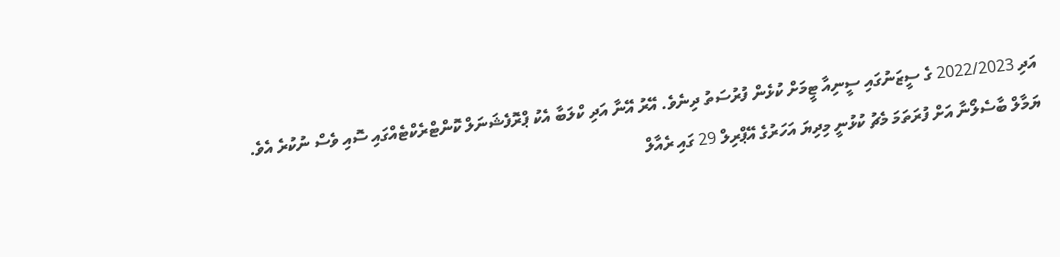އަދި 2022/2023 ގެ ސީޒަނުގައި ސީނިއާ ޓީމަށް ކުޅެން ފުރުސަތު ދިނެވެ. އޭރު އޭނާ އަދި ކްލަބާ އެކު ޕްރޮފެޝަނަލް ކޮންޓްރެކްޓެއްގައި ސޮއި ވެސް ނުކުރެ އެވެ.
ޔަމާލް ބާސެލޯނާ އަށް ފުރަތަމަ މެޗު ކުޅުނީ މިދިޔަ އަހަރުގެ އޭޕްރިލް 29 ގައި ރެއާލް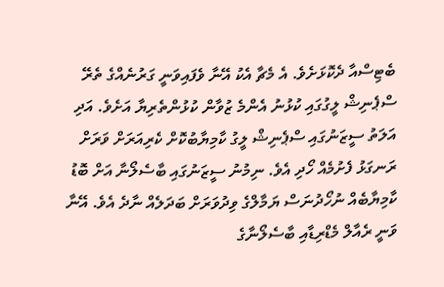ބެޓިސްއާ ދެކޮޅަށެވެ. އެ މެޗާ އެކު އޭނާ ވެފައިވަނީ ގަރުނެއްގެ ތެރޭ ސްޕެނިޝް ލީގުގައި ކުޅުނު އެންމެ ޒުވާން ކުޅުންތެރިޔާ އަށެވެ. އަދި އަލަތު ސީޒަނުގައި ސްޕެނިޝް ލީގު ކާމިޔާބުކޮށް ކެރިއަރަށް ވަރަށް ރަނގަޅު ފެށުމެއް ހޯދި އެވެ. ނިމުނު ސީޒަނުގައި ބާސެލޯނާ އަށް ބޮޑު ކާމިޔާބެއް ނުހޯދުނަސް ޔަމާލްގެ ވިދުވަރަށް ބަދަލެއް ނާދެ އެވެ. އޭނާ ވަނީ ރެއާލް މެޑްރިޑާއި ބާސެލޯނާގެ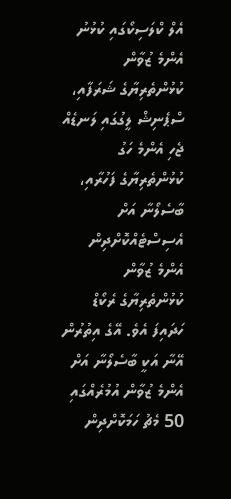އެލް ކްލަސިކޯގައި ކުޅުނު އެންމެ ޒުވާން ކުޅުންތެރިޔާގެ ޝަރަފާއި، ސްޕެނިޝް ލީގުގައި ލަނޑެއް ޖެހި އެންމެ ހަގު ކުޅުންތެރިޔާގެ ފަހުރާއި، ބާސެލޯނާ އަށް އެސިސްޓެއްކޮށްދިން އެންމެ ޒުވާން ކުޅުންތެރިޔާގެ ރެކޯޑް ހަދައިފަ އެވެ. އޭގެ އިތުރުން އޭނާ އަކީ ބާސެލޯނާ އަށް އެންމެ ޒުވާން އުމުރެއްގައި 50 މެޗު ހަމަކޮށްދިން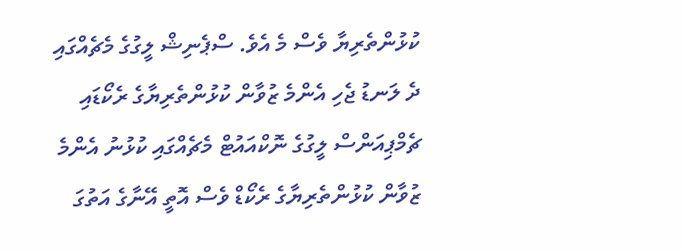ކުޅުންތެރިޔާ ވެސް މެ އެވެ. ސްޕެނިޝް ލީގުގެ މެޗެއްގައި ދެ ލަނޑު ޖެހި އެންމެ ޒުވާން ކުޅުންތެރިޔާގެ ރެކޯޑައި ޗެމްޕިއަންސް ލީގުގެ ނޮކްއައުޓް މެޗެއްގައި ކުޅުނު އެންމެ ޒުވާން ކުޅުންތެރިޔާގެ ރެކޯޑް ވެސް އޮތީ އޭނާގެ އަތުގަ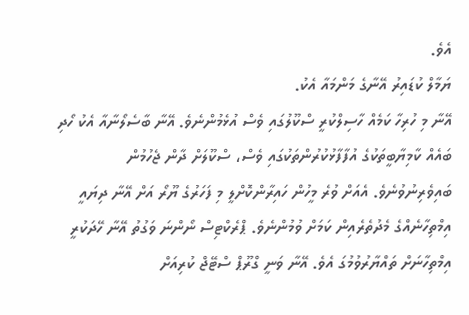އެވެ.
ޔަމާލް ކުޑައިރު އޭނާގެ މަންމައާ އެކު.
އޭނާ މި ހުރިހާ ކަމެއް ހާސިލްކުރީ ސްކޫލުގައި ވެސް އުޅެމުންނެވެ. އޭނާ ބާސެލޯނާއާ އެކު ހޯދި ބައެއް ކާމިޔާބީތަކުގެ އުފާފާޅުކުރުންތަކުގައި ވެސް، ސްކޫލަށް ދާން ޖެހުމުން ބައިވެރިނުވުނެވެ. އެއަށް ވުރެ މީހުން ހައިރާންކޮށްލީ މި ފަހަރުގެ ޔޫރޯ އަށް އޭނާ ދިޔައީ އިމްތިހާނެއްގެ މެދުތެރެއިން ކަމަށް ވުމުންނެވެ. ޕްރެކްޓިސް ނޯންނަ ވަގުތު އޭނާ ހޭދަކުރީ އިމްތިހާނަށް ތައްޔާރުވުމުގަ އެވެ. އޭނާ ވަނީ ގްރޫޕް ސްޓޭޖް ކުރިއަށް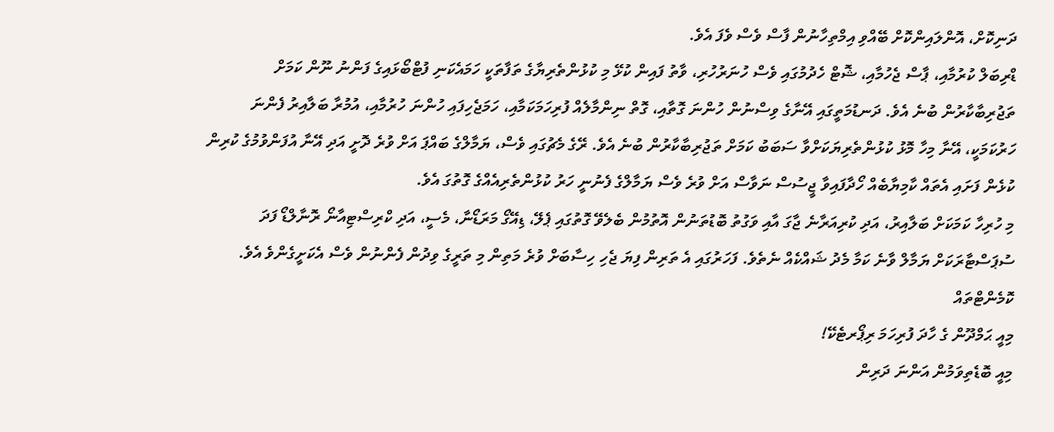ދަނިކޮށް، އޮންލައިންކޮށް ބޭއްވި އިމްތިހާނުން ފާސް ވެސް ވެފަ އެވެ.
ޑްރިބަލް ކުރުމާއި، ޕާސް ޖެހުމާއި، ޝޮޓް ހެދުމުގައި ވެސް ހުނަރުހުރި، ވާތު ފައިން ކުޅޭ މި ކުޅުންތެރިޔާގެ ތަފާތަކީ ހަމައެކަނި ފުޓްބޯޅައިގެ ފަންނު ނޫން ކަމަށް ތަޖުރިބާކާރުން ބުނެ އެވެ. ދަނޑުމަތީގައި އޭނާގެ ވިސްނުން ހުންނަ ގޮތާއި، ގޮތް ނިންމާލެއް ފުރިހަމަކަމާއި، ހަމަޖެހިފައި ހުންނަ ހުރުމާއި، އުމުރާ ބަލާއިރު ފެންނަ ހަރުކަމަކީ، އޭނާ މިހާ މޮޅު ކުޅުންތެރިޔަކަށްވާ ސަބަބު ކަމަށް ތަޖުރިބާކާރުން ބުނެ އެވެ. ރޭގެ މެޗުގައި ވެސް، ޔަމާލްގެ ބައްޕަ އަށް ވުރެ ދޮށީ އަދި އޭނާ އުފަންވުމުގެ ކުރިން ކުޅެން ފަށައި އެތައް ކާމިޔާބެއް ހޯދާފައިވާ ޖީސުސް ނަވާސް އަށް ވުރެ ވެސް ޔަމާލްގެ ފެނުނީ ހަރު ކުޅުންތެރިއެއްގެ ގޮތުގަ އެވެ.
މި ހުރިހާ ކަމަކަށް ބަލާއިރު، އަދި ކުރިއަރާނެ ޖާގަ އާއި ވަގުތު ބޮޑުތަނުން އޮތުމުން ބެލެވޭ ގޮތުގައި ޕެލޭ، ޑިއޭގޯ މަރަޑޯނާ، މެސީ، އަދި ކްރިސްޓިއާނޯ ރޮނާލްޑޯ ފަދަ ސުޕަސްޓާރަކަށް ޔަމާލް ވާނެ ކަމާ މެދު ޝައްކެއް ނެތެވެ. ފަހަރުގައި އެ ތަރިން ފިޔަ ޖެހި ހިސާބަށް ވުރެ މަތިން މި ތަރީގެ ވިދުން ފެންނުން ވެސް އެކަށީގެންވެ އެވެ.
ކޮމެންޓްތައް
މިއީ ޙަމްދޫން ގެ ހާދަ ފުރިހަމަ ރިޕޯރޓެކޭ!
މިއީ ބޮޑެތިވަމުން އަންނަ ދަރިން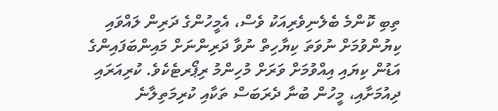ތިބި ކޮންމެ ބެލެނިވެރިއަކު ވެސް، އެމީހުންގެ ދަރިން ލައްވައި ކިޔުންވުމަށް ނުވަތަ ކިޔާހިތް ނުވާ ދަރިންނަށް މައިންބަފައިންގެ އަޑުން ކިޔައި އިއްވުމަށް ވަރަށް މުހިންމު ރިޕޯރޓެކެވެ. ކުރިއަރައި ދިއުމަށާއި، މީހުން ބުނާ ދެރަބަސް ތަކާއި ކުރިމަތިލާނެ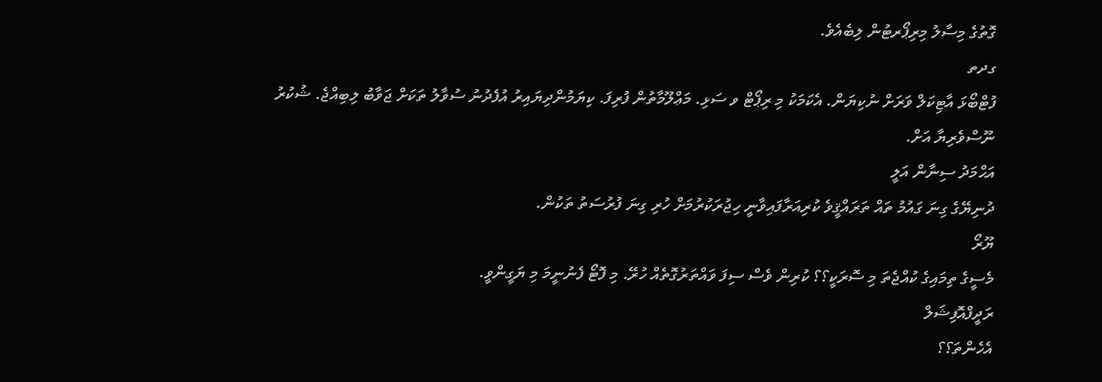ގޮތުގެ މިސާލު މިރިޕޯރޓުން ލިބެއެވެ.
ގދތ
ފުޓްބޯޅަ އާޓިކަލް ވަރަށް ނުކިޔަން. އެކަމަކު މި ރިޕޯޓް ވ ސަޅި. މަޢްލޫމާތުން ފުރިފަ. ކިޔަމުންދިޔައިރު އުފެދުނު ސުވާލު ތަކަށް ޖަވާބު ލިބިއްޖެ. ޝުކުރު ނޫސްވެރިޔާ އަށް.
އަޙްމަދު ސިނާން އަލީ
ދުނިޔޭގެ ގިނަ ގައުމު ތައް ތަރައްޤީވެ ކުރިއަރާފައިވާނީ ހިޖުރަކުރުމަށް ހުރި ގިނަ ފުރުސަތު ތަކުން.
ޔޫރޯ
މެސީގެ ތިމައިގެ ކުއްޖެތަ މި ސޮރަކީ؟؟ ކުރިން ވެސް ސިފަ ވައްތަރުގޮތެއް ހުރޭ. މި ފޮޓޯ ފެނުނީމަ މި ޔަގީންވީ.
ރަދީފްއޮފިޝަލް
އެހެންތަ؟؟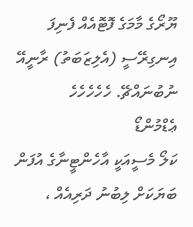ޔޫރޯގެ މާމަގެ ފޮޓޮއެއް ފެނިފަ އިނގިރޭސީ (އެލިޒަބަތު) ރާނީއޭ ނުބުނައްޗޭ. ހެހެހެހެހެ
ޢެޑްމުންޑޯ
ކަލޯ މެސީއަކީ އާހެންޓީނާގެ އުފަން ބަޔަކަށް ލިބުނު ދަރިއެއް ،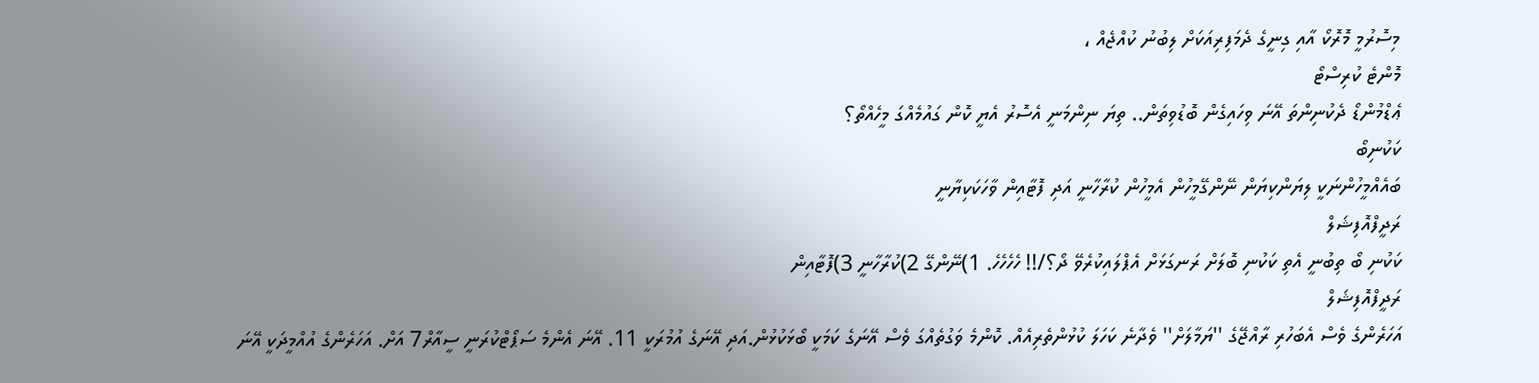މިސޮރުމީ މޮރޮކޯ އާއި ގިނީގެ ދެމަފިރިއަކަށް ލިބުނު ކުއްޖެއް ،
މޮންޓެ ކުރިސްޓޯ
ޢެޑްމުންޑޯ ދެކުނިންތަ އޭނަ ވިހައިގެން ބޮޑުވިތަން.. ތިޔަ ނިންމަނީ އެސޮރު އެޔީ ކޮން ގައުމެއްގަ މީހެއްތޯ؟
ކަކުނިބޯ
ބައެއްމީހުންނަކީ ލިޔަންކިޔަން ނޭންގޭމީހުން އެމީހުން ކުރާހާނީ އަދި ފޮޓާއިން ވާހަކަކިޔާނީ
ރަދީފްއޮފިޝަލް
ކަކުނި ބޯ ތިބުނީ އެތި ކަކުނި ބޮލަށް ރަނގަޅަށް އެޕްލައިކުރެވޭ ދޯ؟/!! ހެހެހެހެ. 1)ނޭންގޭ 2)ކުރާހާނީ 3)ފޮޓާއިން
ރަދީފްއޮފިޝަލް
އަހަރެންގެ ވެސް އެބަހުރި ރާއްޖޭގެ ''ޔަމާލަށް'' ވެދާނެ ކަހަލަ ކުޅުންތެރިއެއް. ކޮންމެ ވަގުތެއްގަ ވެސް އޭނަގެ ކަމަކީ ބޯޅަކުޅުން.އަދި އޭނަގެ އުމުރަކީ 11. އޭނަ އެންމެ ސަޕޯޓްކުރަނީ ސީއާރް7 އަށް. އަހަރެންގެ އުއްމީދަކީ އޭނަ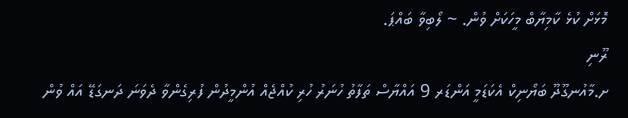މޮޅަށް ކުޅެ ކާމިޔާބް މީހަކަށް ވުން. ~ ލޯބިވާ ބައްޕަ.
ރޫނި
ށ.މާއުނގޫދޫ ބަޔޯނިކް އެކަޑަމީ އަންޑަރ 9 އައްޔާސް ތަފާތު ހުނަރު ހުރި ކުއްޖެއް އުންމީދުން ފުރިގެންވާ ދެވަނަ ދަނގަޑޭ އައް ވުން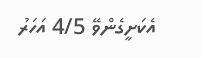އެކަށީގެންވޭ 4/5 އަހަރު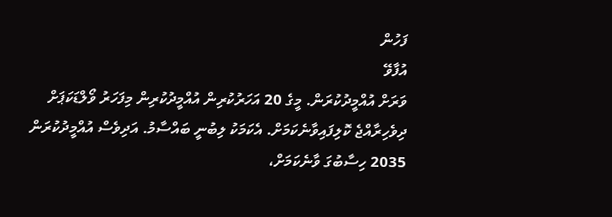ފަހުން
އުފާވޭ
ވަރަށް އުއްމީދުކުރަން. މީގެ 20 އަހަރުކުރިން އުއްމީދުކުރިން މިފަހަރު ވޯލްޑަކަޕަށް ދިވެހިރާއްޖެ ކޮލިފައިވާނެކަމަށް. އެކަމަކު ލިބުނީ ބައްސާމު. އަދިވެސް އުއްމީދުކުރަން 2035 ހިސާބުގަ ވާނެކަމަށް،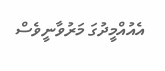އެއުއްމީދުގަ މަރުވާނީވެސް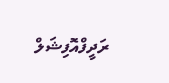ރަދީފްއޮފިޝަލް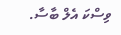ވިސްކަ އެލް ބާސާ.